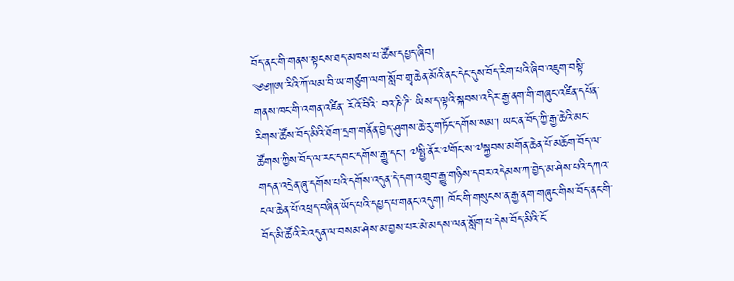བོད་ནང་གི་གནས་སྟངས་ཐད་མཁས་པ་ཚོས་དཔྱད་ཞིབ།
༄༅༎ཨ་རིའི་ཀོ་ལམ་བི་ཡ་གཙུག་ལག་སློབ་གྲྭ་ཆེན་མོའི་ནང་དེང་དུས་བོད་རིག་པའི་ཞིབ་འཇུག་བསྟི་གནས་ཁང་གི་འགན་འཛིན་ རོའོ་བིའི་ བའ་ཎི་ཌི་ ཡིས་ད་ལྟའི་སྐབས་འདིར་རྒྱ་ནག་གི་གཞུང་འཛིན་དཔོན་རིགས་ཚོས་བོད་མིའི་ཐོག་དྲག་གནོན་བྱེད་ཤུགས་ཆེ་རུ་གཏོང་དགོས་སམ་། ཡང་ན་བོད་ཀྱི་རྒྱ་ཆེའི་མང་ཚོགས་ཀྱིས་བོད་ལ་རང་དབང་དགོས་རྒྱུ་དང་། ༧སྤྱི་ནོར་༧གོང་ས་༧སྐྱབས་མགོན་ཆེན་པོ་མཆོག་བོད་ལ་གདན་འདྲེན་ཞུ་དགོས་པའི་དགོས་འདུན་དེ་དག་འགྲུབ་རྒྱུ་གཉིས་དབར་འདེམས་ཀ་བྱེད་མ་ཤེས་པའི་དཀའ་ངལ་ཆེན་པོ་འཕྲད་བཞིན་ཡོད་པའི་དཔྱད་པ་གནང་འདུག། ཁོང་གི་གསུངས་ན་རྒྱ་ནག་གཞུང་གིས་བོད་ནང་གི་བོད་མི་ཚོའི་རེ་འདུན་ལ་བསམ་ཤེས་མ་བྱས་པར་མེ་མདས་ལན་སློག་པ་དེས་བོད་མིའི་ངོ་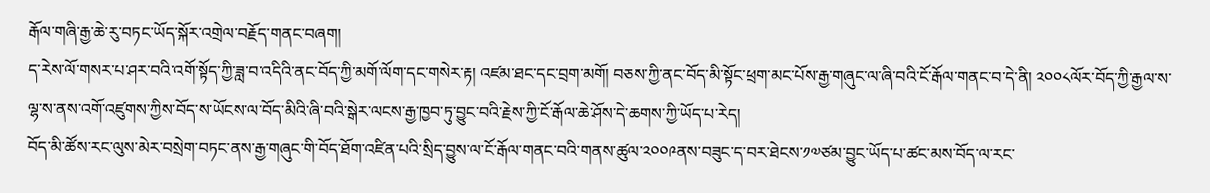རྒོལ་གཞི་རྒྱ་ཆེ་རུ་བཏང་ཡོད་སྐོར་འགྲེལ་བརྗོད་གནང་བཞག།
ད་རེས་ལོ་གསར་པ་ཤར་བའི་འགོ་སྟོད་ཀྱི་ཟླ་བ་འདིའི་ནང་བོད་ཀྱི་མགོ་ལོག་དང་གསེར་རྟ། འཛམ་ཐང་དང་བྲག་མགོ། བཅས་ཀྱི་ནང་བོད་མི་སྟོང་ཕྲག་མང་པོས་རྒྱ་གཞུང་ལ་ཞི་བའི་ངོ་རྒོལ་གནང་བ་དེ་ནི། ༢༠༠༨ལོར་བོད་ཀྱི་རྒྱལ་ས་ལྷ་ས་ནས་འགོ་འཛུགས་ཀྱིས་བོད་ས་ཡོངས་ལ་བོད་མིའི་ཞི་བའི་སྒེར་ལངས་རྒྱ་ཁྱབ་ཏུ་བྱུང་བའི་རྗེས་ཀྱི་ངོ་རྒོལ་ཆེ་ཤོས་དེ་ཆགས་ཀྱི་ཡོད་པ་རེད།
བོད་མི་ཚོས་རང་ལུས་མེར་བསྲེག་བཏང་ནས་རྒྱ་གཞུང་གི་བོད་ཐོག་འཛིན་པའི་སྲིད་བྱུས་ལ་ངོ་རྒོལ་གནང་བའི་གནས་ཚུལ་༢༠༠༩ནས་བཟུང་ད་བར་ཐེངས་༡༧ཙམ་བྱུང་ཡོད་པ་ཚང་མས་བོད་ལ་རང་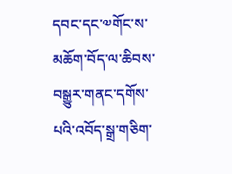དབང་དང་༧གོང་ས་མཆོག་བོད་ལ་ཆིབས་བསྒྱུར་གནང་དགོས་པའི་འབོད་སྒྲ་གཅིག་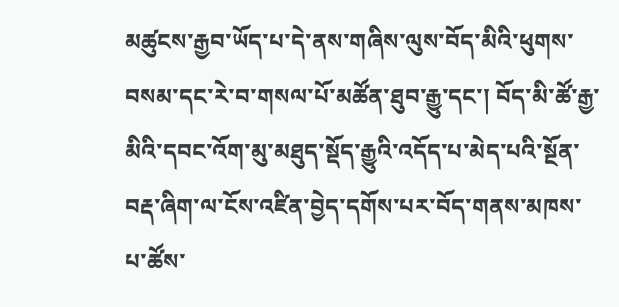མཚུངས་རྒྱབ་ཡོད་པ་དེ་ནས་གཞིས་ལུས་བོད་མིའི་ཕུགས་བསམ་དང་རེ་བ་གསལ་པོ་མཚོན་ཐུབ་རྒྱུ་དང་། བོད་མི་ཚོ་རྒྱ་མིའི་དབང་འོག་མུ་མཐུད་སྡོད་རྒྱུའི་འདོད་པ་མེད་པའི་སྔོན་བརྡ་ཞིག་ལ་ངོས་འཛིན་བྱེད་དགོས་པར་བོད་གནས་མཁས་པ་ཚོས་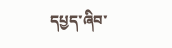དཔྱད་ཞིབ་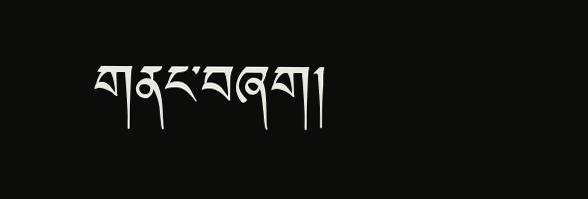གནང་བཞག།